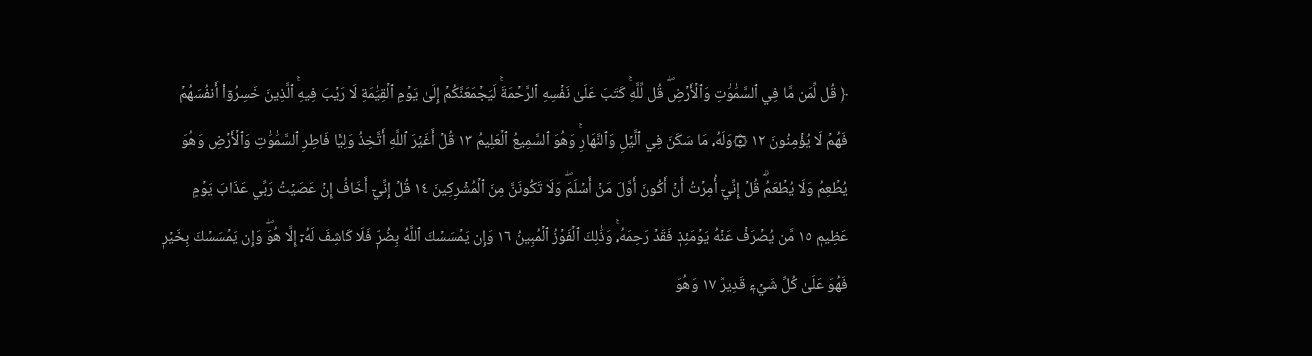﴿ قُل لِّمَن مَّا فِي ٱلسَّمَٰوَٰتِ وَٱلۡأَرۡضِۖ قُل لِّلَّهِۚ كَتَبَ عَلَىٰ نَفۡسِهِ ٱلرَّحۡمَةَۚ لَيَجۡمَعَنَّكُمۡ إِلَىٰ يَوۡمِ ٱلۡقِيَٰمَةِ لَا رَيۡبَ فِيهِۚ ٱلَّذِينَ خَسِرُوٓاْ أَنفُسَهُمۡ فَهُمۡ لَا يُؤۡمِنُونَ ١٢ ۞وَلَهُۥ مَا سَكَنَ فِي ٱلَّيۡلِ وَٱلنَّهَارِۚ وَهُوَ ٱلسَّمِيعُ ٱلۡعَلِيمُ ١٣ قُلۡ أَغَيۡرَ ٱللَّهِ أَتَّخِذُ وَلِيّٗا فَاطِرِ ٱلسَّمَٰوَٰتِ وَٱلۡأَرۡضِ وَهُوَ يُطۡعِمُ وَلَا يُطۡعَمُۗ قُلۡ إِنِّيٓ أُمِرۡتُ أَنۡ أَكُونَ أَوَّلَ مَنۡ أَسۡلَمَۖ وَلَا تَكُونَنَّ مِنَ ٱلۡمُشۡرِكِينَ ١٤ قُلۡ إِنِّيٓ أَخَافُ إِنۡ عَصَيۡتُ رَبِّي عَذَابَ يَوۡمٍ عَظِيمٖ ١٥ مَّن يُصۡرَفۡ عَنۡهُ يَوۡمَئِذٖ فَقَدۡ رَحِمَهُۥۚ وَذَٰلِكَ ٱلۡفَوۡزُ ٱلۡمُبِينُ ١٦ وَإِن يَمۡسَسۡكَ ٱللَّهُ بِضُرّٖ فَلَا كَاشِفَ لَهُۥٓ إِلَّا هُوَۖ وَإِن يَمۡسَسۡكَ بِخَيۡرٖ فَهُوَ عَلَىٰ كُلِّ شَيۡءٖ قَدِيرٞ ١٧ وَهُوَ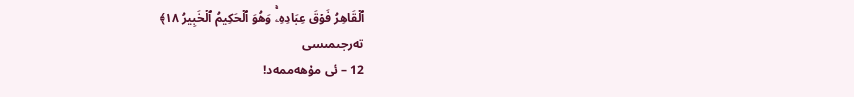ٱلۡقَاهِرُ فَوۡقَ عِبَادِهِۦۚ وَهُوَ ٱلۡحَكِيمُ ٱلۡخَبِيرُ ١٨﴾
تەرجىمىسى
12 – ئى مۇھەممەد!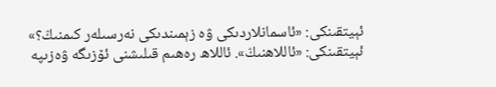ئېيتقىنكى: «ئاسمانلاردىكى ۋە زېمىندىكى نەرسىلەر كىمنىڭ؟» ئېيتقىنكى: «ئاللاھنىڭ». ئاللاھ رەھىم قىلىشنى ئۆزىگە ۋەزىپە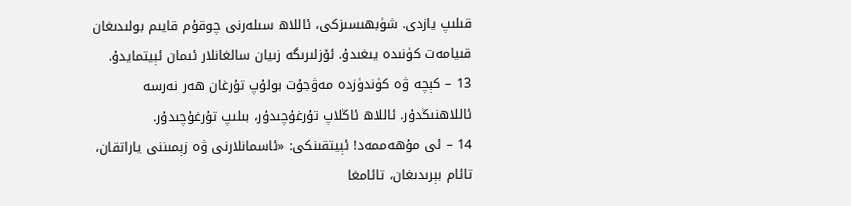قىلىپ يازدى. شۈبھىسىزكى، ئاللاھ سىلەرنى چوقۇم قايىم بولىدىغان قىيامەت كۈنىدە يىغىدۇ. ئۆزلىرىگە زىيان سالغانلار ئىمان ئېيتمايدۇ.
13 – كېچە ۋە كۈندۈزدە مەۋجۇت بولۇپ تۇرغان ھەر نەرسە ئاللاھنىڭدۇر. ئاللاھ ئاڭلاپ تۇرغۇچىدۇر، بىلىپ تۇرغۇچىدۇر.
14 – ئى مۇھەممەد! ئېيتقىنكى: «ئاسمانلارنى ۋە زېمىننى ياراتقان، تائام بېرىدىغان، تائامغا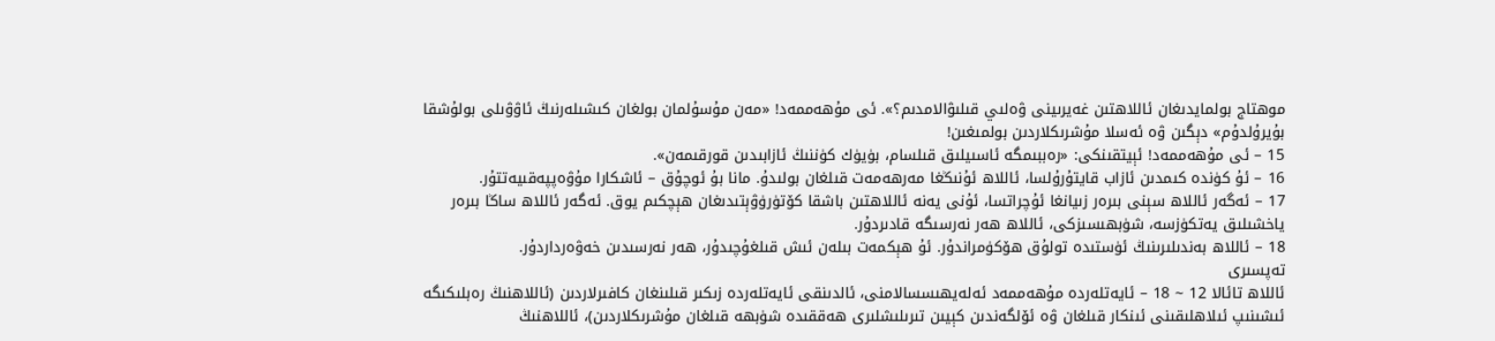موھتاج بولمايدىغان ئاللاھتىن غەيرىينى ۋەلىي قىلىۋالامدىم؟». ئى مۇھەممەد! «مەن مۇسۇلمان بولغان كىشىلەرنىڭ ئاۋۋىلى بولۇشقا بۇيرۇلدۇم» دېگىن ۋە ئەسلا مۇشرىكلاردىن بولمىغىن!
15 – ئى مۇھەممەد! ئېيتقىنكى: «رەببىمگە ئاسىيلىق قىلسام، بۈيۈك كۈننىڭ ئازابىدىن قورقىمەن».
16 – ئۇ كۈندە كىمدىن ئازاب قايتۇرۇلسا، ئاللاھ ئۇنىڭغا مەرھەمەت قىلغان بولىدۇ. مانا بۇ ئوچۇق – ئاشكارا مۇۋەپپەقىيەتتۇر.
17 – ئەگەر ئاللاھ سېنى بىرەر زىيانغا ئۇچراتسا، ئۇنى يەنە ئاللاھتىن باشقا كۆتۈرۈۋېتىدىغان ھېچكىم يوق. ئەگەر ئاللاھ ساڭا بىرەر ياخشىلىق يەتكۈزسە، شۈبھىسىزكى، ئاللاھ ھەر نەرسىگە قادىردۇر.
18 – ئاللاھ بەندىلىرىنىڭ ئۈستىدە تولۇق ھۆكۈمراندۇر. ئۇ ھېكمەت بىلەن ئىش قىلغۇچىدۇر، ھەر نەرسىدىن خەۋەرداردۇر.
تەپسىرى
ئاللاھ تائالا 12 ~ 18 – ئايەتلەردە مۇھەممەد ئەلەيھىسسالامنى، ئالدىنقى ئايەتلەردە زىكىر قىلىنغان كافىرلاردىن (ئاللاھنىڭ رەبلىكىگە ئىشىنىپ ئىلاھلىقىنى ئىنكار قىلغان ۋە ئۆلگەندىن كېيىن تىرىلىشلىرى ھەققىدە شۈبھە قىلغان مۇشرىكلاردىن)، ئاللاھنىڭ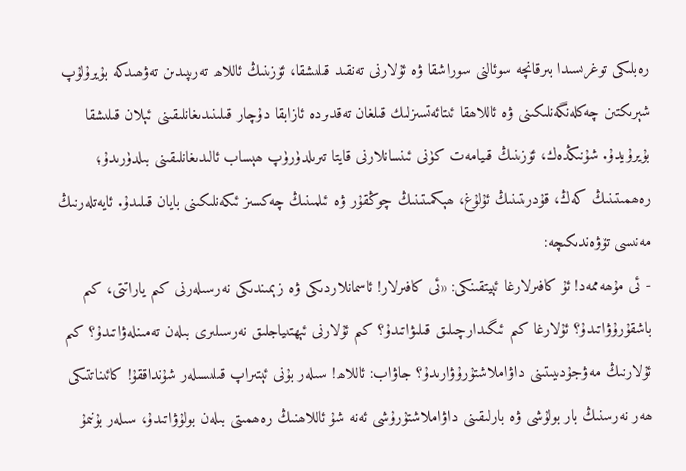رەبلىكى توغرىسىدا بىرقانچە سوئالنى سوراشقا ۋە ئۇلارنى تەنقىد قىلىشقا، ئۆزىنىڭ ئاللاھ تەرىپىدىن تەۋھىدكە بۇيرۇلۇپ شېرىكتىن چەكلەنگەنلىكىنى ۋە ئاللاھقا ئىتائەتسىزلىك قىلغان تەقدىردە ئازابقا دۇچار قىلىنىدىغانلىقىنى ئېلان قىلىشقا بۇيرۇيدۇ. شۇنىڭدەك، ئۆزىنىڭ قىيامەت كۈنى ئىنسانلارنى قايتا تىرىلدۈرۈپ ھېساب ئالىدىغانلىقىنى بىلدۈرىدۇ؛ رەھمىتىنىڭ كەڭ، قۇدرىتىنىڭ ئۇلۇغ، ھېكمىتىنىڭ چوڭقۇر ۋە ئىلمىنىڭ چەكسىز ئىكەنلىكىنى بايان قىلىدۇ. ئايەتلەرنىڭ مەنىسى تۆۋەندىكىچە:
- ئى مۇھەممەد! ئۇ كافىرلارغا ئېيتقىنكى: «ئى كافىرلار! ئاسمانلاردىكى ۋە زېمىندىكى نەرسىلەرنى كىم ياراتتى، كىم باشقۇرۇۋاتىدۇ؟ ئۇلارغا كىم ئىگىدارچىلىق قىلىۋاتىدۇ؟ كىم ئۇلارنى ئېھتىياجلىق نەرسىلىرى بىلەن تەمىنلەۋاتىدۇ؟ كىم ئۇلارنىڭ مەۋجۇدىيىتىنى داۋاملاشتۇرۇۋارىدۇ؟ جاۋاب: ئاللاھ! سىلەر بۇنى ئېتىراپ قىلىسىلەر شۇنداققۇ! كائىناتتىكى ھەر نەرسنىڭ بار بولۇشى ۋە بارلىقىنى داۋاملاشتۇرۇشى ئەنە شۇ ئاللاھنىڭ رەھمىتى بىلەن بولۇۋاتىدۇ، سىلەر بۇنىمۇ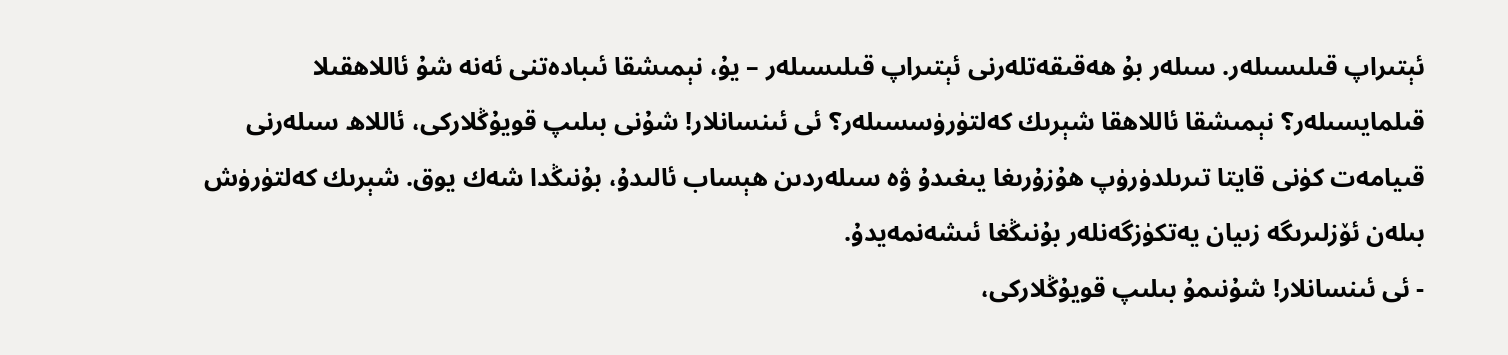ئېتىراپ قىلىسىلەر. سىلەر بۇ ھەقىقەتلەرنى ئېتىراپ قىلىسىلەر – يۇ، نېمىشقا ئىبادەتنى ئەنە شۇ ئاللاھقىلا قىلمايسىلەر؟ نېمىشقا ئاللاھقا شېرىك كەلتۈرۈسسىلەر؟ ئى ئىنسانلار! شۇنى بىلىپ قويۇڭلاركى، ئاللاھ سىلەرنى قىيامەت كۈنى قايتا تىرىلدۈرۈپ ھۇزۇرىغا يىغىدۇ ۋە سىلەردىن ھېساب ئالىدۇ، بۇنىڭدا شەك يوق. شېرىك كەلتۈرۈش بىلەن ئۆزلىرىگە زىيان يەتكۈزگەنلەر بۇنىڭغا ئىشەنمەيدۇ.
- ئى ئىنسانلار! شۇنىمۇ بىلىپ قويۇڭلاركى،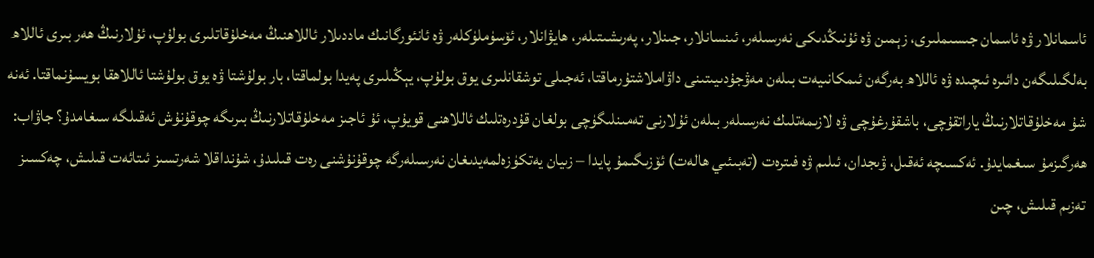ئاسمانلار ۋە ئاسمان جىسىملىرى، زېمىن ۋە ئۇنىڭدىكى نەرسىلەر، ئىنسانلار، جىنلار، پەرىشىتىلەر، ھايۋانلار، ئۆسۈملۈكلەر ۋە ئانئورگانىك ماددىلار ئاللاھنىڭ مەخلۇقاتلىرى بولۇپ، ئۇلارنىڭ ھەر بىرى ئاللاھ بەلگىلىگەن دائىرە ئىچىدە ۋە ئاللاھ بەرگەن ئىمكانىيەت بىلەن مەۋجۇدىيىتىنى داۋاملاشتۇرماقتا، ئەجىلى توشقانلىرى يوق بولۇپ، يېڭىلىرى پەيدا بولماقتا، بار بولۇشتا ۋە يوق بولۇشتا ئاللاھقا بويسۇنماقتا. ئەنە شۇ مەخلۇقاتلارنىڭ ياراتقۇچى، باشقۇرغۇچى ۋە لازىمەتلىك نەرسىلەر بىلەن ئۇلارنى تەمىنلىگۈچى بولغان قۇدرەتلىك ئاللاھنى قويۇپ، ئۇ ئاجىز مەخلۇقاتلارنىڭ بىرىگە چوقۇنۇش ئەقىلگە سىغامدۇ؟ جاۋاب: ھەرگىزمۇ سىغمايدۇ. ئەكسىچە ئەقىل، ۋىجدان، ئىلىم ۋە فىترەت (تەبىئىي ھالەت) ئۆزىگىمۇ پايدا – زىيان يەتكۈزەلمەيدىغان نەرسىلەرگە چوقۇنۇشنى رەت قىلىدۇ، شۇنداقلا شەرتسىز ئىتائەت قىلىش، چەكسىز تەزىم قىلىش، چىن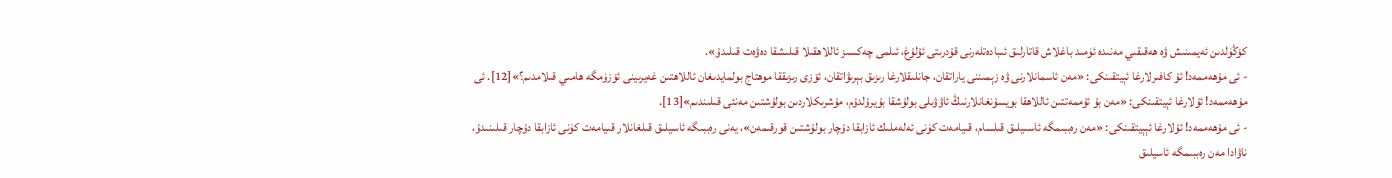كۆڭۈلدىن ئەيمىنىش ۋە ھەقىقىي مەنىدە ئۈمىد باغلاش قاتارلىق ئىبادەتلەرنى قۇدرىتى ئۇلۇغ، ئىلمى چەكسىز ئاللاھقىلا قىلىشقا دەۋەت قىلىدۇ».
- ئى مۇھەممەد! ئۇ كافىرلارغا ئېيتقىنكى: «مەن ئاسمانلارنى ۋە زېمىننى ياراتقان، جانلىقلارغا رىزىق بېرىۋاتقان، ئۆزى رىزىققا موھتاج بولمايدىغان ئاللاھتىن غەيرىينى ئۆزۈمگە ھامىي قىلامدىم؟»[12]. ئى مۇھەممەد! ئۇلارغا ئېيتقىنكى: «مەن بۇ ئۇممەتتىن ئاللاھقا بويسۇنغانلارنىڭ ئاۋۋىلى بولۇشقا بۇيرۇلدۇم، مۇشرىكلاردىن بولۇشتىن مەنئى قىلىندىم»[13].
- ئى مۇھەممەد! ئۇلارغا ئېېيتقىنكى: «مەن رەببىمگە ئاسىيلىق قىلسام، قىيامەت كۈنى ئەلەملىك ئازابقا دۇچار بولۇشتىن قورقىمەن»، يەنى رەببىگە ئاسيلىق قىلغانلار قىيامەت كۈنى ئازابقا دۇچار قىلىنىدۇ، ناۋادا مەن رەببىمگە ئاسيلىق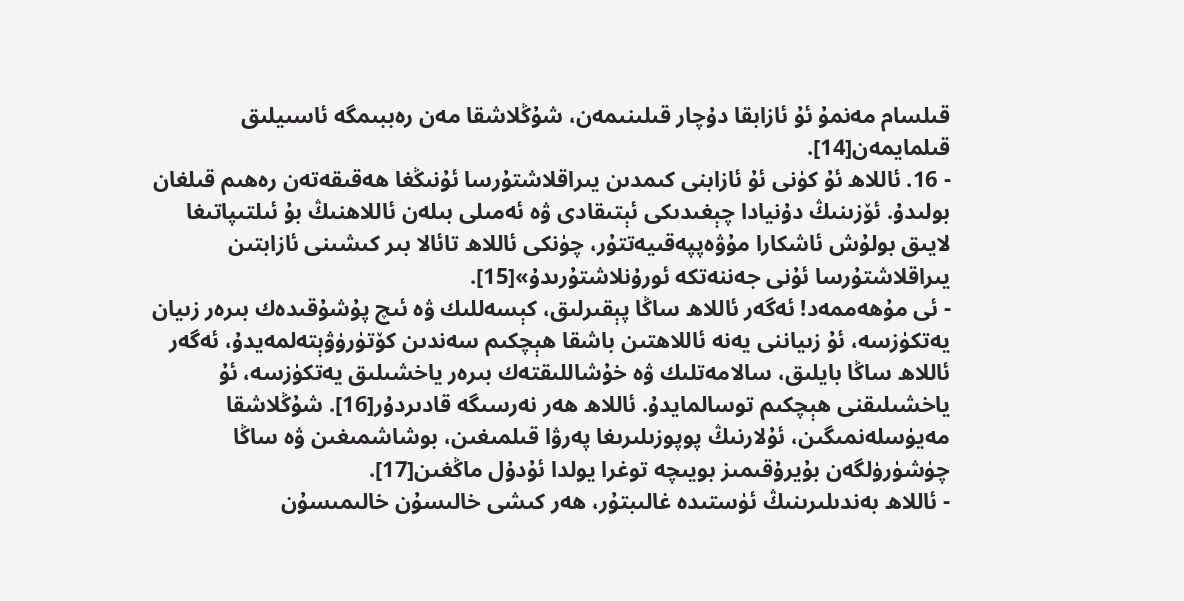قىلسام مەنمۇ ئۇ ئازابقا دۇچار قىلىنىمەن، شۇڭلاشقا مەن رەببىمگە ئاسىيلىق قىلمايمەن[14].
- 16. ئاللاھ ئۇ كۈنى ئۇ ئازابنى كىمدىن يىراقلاشتۇرسا ئۇنىڭغا ھەقىقەتەن رەھىم قىلغان بولىدۇ. ئۆزىنىڭ دۇنيادا چېغىدىكى ئېتىقادى ۋە ئەمىلى بىلەن ئاللاھنىڭ بۇ ئىلتىپاتىغا لايىق بولۇش ئاشكارا مۇۋەپپەقىيەتتۇر، چۈنكى ئاللاھ تائالا بىر كىشىنى ئازابتىن يىراقلاشتۇرسا ئۇنى جەننەتكە ئورۇنلاشتۇرىدۇ»[15].
- ئى مۇھەممەد! ئەگەر ئاللاھ ساڭا پېقىرلىق، كېسەللىك ۋە ئىچ پۇشۇقىدەك بىرەر زىيان يەتكۈزسە، ئۇ زىياننى يەنە ئاللاھتىن باشقا ھېچكىم سەندىن كۆتۈرۈۋېتەلمەيدۇ، ئەگەر ئاللاھ ساڭا بايلىق، سالامەتلىك ۋە خۇشاللىقتەك بىرەر ياخشىلىق يەتكۈزسە، ئۇ ياخشىلىقنى ھېچكىم توسالمايدۇ. ئاللاھ ھەر نەرسىگە قادىردۇر[16]. شۇڭلاشقا مەيۈسلەنمىگىن، ئۇلارنىڭ پوپوزىلىرىغا پەرۋا قىلمىغىن، بوشاشمىغىن ۋە ساڭا چۈشۈرۈلگەن بۇيرۇقىمىز بويىچە توغرا يولدا ئۇدۇل ماڭغىن[17].
- ئاللاھ بەندىلىرىنىڭ ئۈستىدە غالىبتۇر، ھەر كىشى خالىسۇن خالىمىسۇن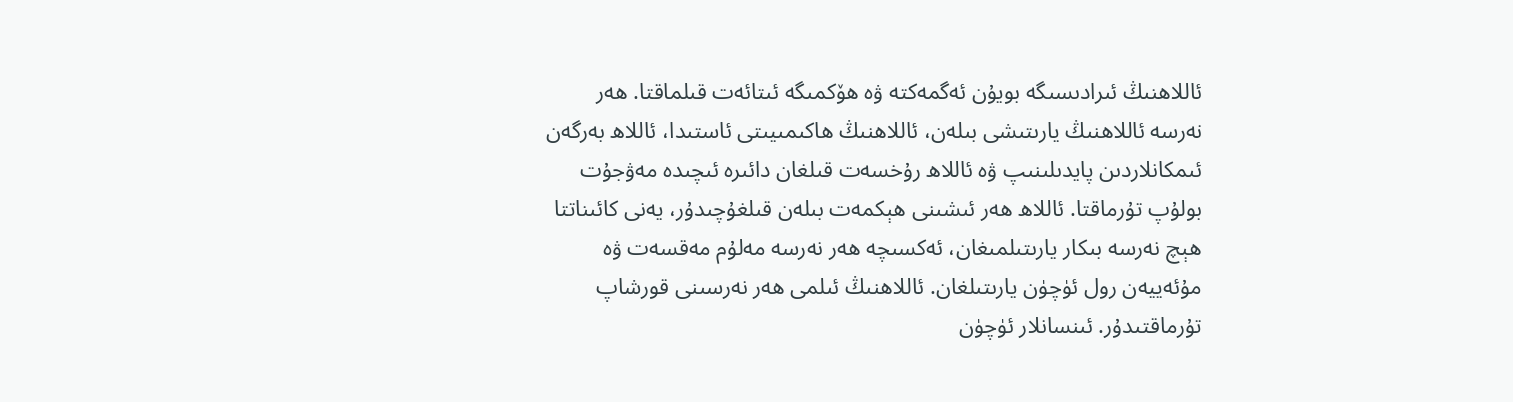ئاللاھنىڭ ئىرادىسىگە بويۇن ئەگمەكتە ۋە ھۆكمىگە ئىتائەت قىلماقتا. ھەر نەرسە ئاللاھنىڭ يارىتىشى بىلەن، ئاللاھنىڭ ھاكىمىيىتى ئاستىدا، ئاللاھ بەرگەن ئىمكانلاردىن پايدىلىنىپ ۋە ئاللاھ رۇخسەت قىلغان دائىرە ئىچىدە مەۋجۇت بولۇپ تۇرماقتا. ئاللاھ ھەر ئىشىنى ھېكمەت بىلەن قىلغۇچىدۇر، يەنى كائىناتتا ھېچ نەرسە بىكار يارىتىلمىغان، ئەكسىچە ھەر نەرسە مەلۇم مەقسەت ۋە مۇئەييەن رول ئۈچۈن يارىتىلغان. ئاللاھنىڭ ئىلمى ھەر نەرسىنى قورشاپ تۇرماقتىدۇر. ئىنسانلار ئۈچۈن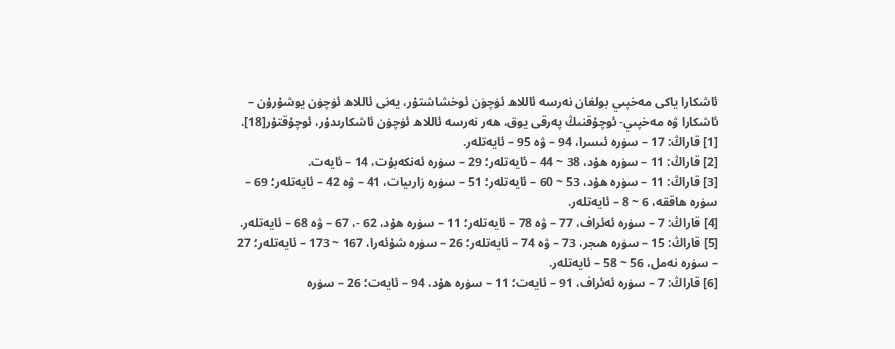ئاشكارا ياكى مەخپىي بولغان نەرسە ئاللاھ ئۈچۈن ئوخشاشتۇر، يەنى ئاللاھ ئۈچۈن يوشۇرۇن – ئاشكارا ۋە مەخپىي- ئوچۇقنىڭ پەرقى يوق، ھەر نەرسە ئاللاھ ئۈچۈن ئاشكارىدۇر، ئوچۇقتۇر[18].
[1] قاراڭ: 17 – سۈرە ئىسرا، 94 – ۋە 95 – ئايەتلەر.
[2] قاراڭ: 11 – سۈرە ھۇد، 38 ~ 44 – ئايەتلەر؛ 29 – سۈرە ئەنكەبۇت، 14 – ئايەت.
[3] قاراڭ: 11 – سۈرە ھۇد، 53 ~ 60 – ئايەتلەر؛ 51 – سۈرە زارىيات، 41 – ۋە 42 – ئايەتلەر؛ 69 – سۈرە ھاققە، 6 ~ 8 – ئايەتلەر.
[4] قاراڭ: 7 – سۈرە ئەئراف، 77 – ۋە 78 – ئايەتلەر؛ 11 – سۈرە ھۇد، 62 -، 67 – ۋە 68 – ئايەتلەر.
[5] قاراڭ: 15 – سۈرە ھىجر، 73 – ۋە 74 – ئايەتلەر؛ 26 – سۈرە شۇئەرا، 167 ~ 173 – ئايەتلەر؛ 27 – سۈرە نەمل، 56 ~ 58 – ئايەتلەر.
[6] قاراڭ: 7 – سۈرە ئەئراف، 91 – ئايەت؛ 11 – سۈرە ھۇد، 94 – ئايەت؛ 26 – سۈرە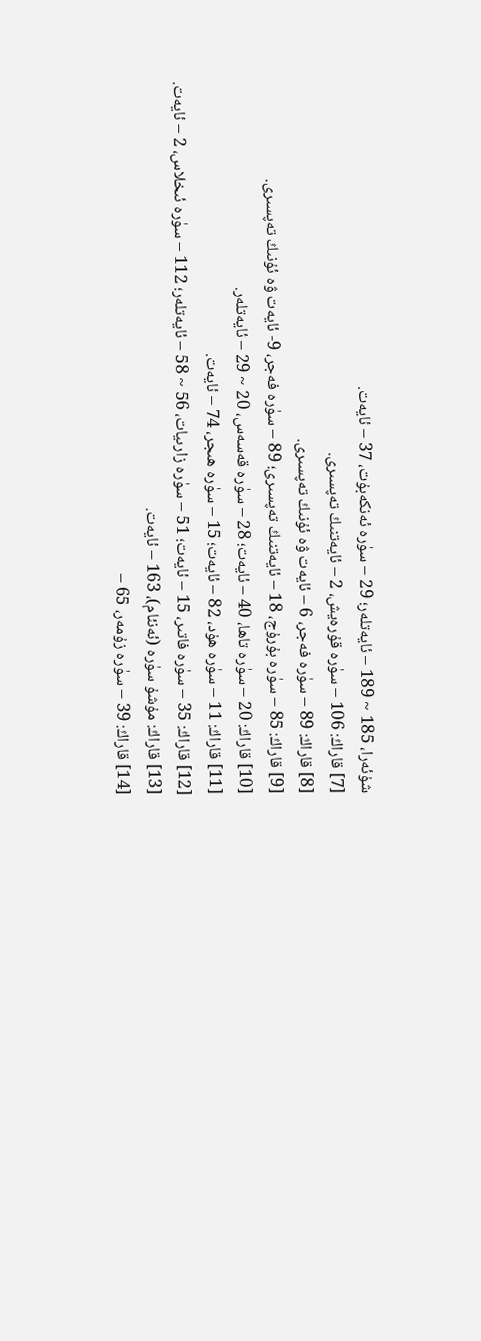شۇئەرا، 185 ~ 189 – ئايەتلەر؛ 29 – سۈرە ئەنكەبۇت، 37 – ئايەت.
[7] قاراڭ: 106 – سۈرە قۇرەيش، 2 – ئايەتنىڭ تەپسىرى.
[8] قاراڭ: 89 – سۈرە فەجر، 6 – ئايەت ۋە ئۇنىڭ تەپسىرى.
[9] قاراڭ: 85 – سۈرە بۇرۇج، 18 – ئايەتنىڭ تەپسىرى؛ 89 – سۈرە فەجر، 9- ئايەت ۋە ئۇنىڭ تەپسىرى.
[10] قاراڭ: 20 – سۈرە تاھا، 40 – ئايەت؛ 28 – سۈرە قەسەس، 20 ~ 29 – ئايەتلەر.
[11] قاراڭ: 11 – سۈرە ھۇد، 82 – ئايەت؛ 15 – سۈرە ھىجر، 74 – ئايەت.
[12] قاراڭ: 35 – سۈرە فاتىر، 15 – ئايەت؛ 51 – سۈرە زارىيات، 56 ~ 58 – ئايەتلەر؛ 112 – سۈرە ئىخلاس، 2 – ئايەت.
[13] قاراڭ: مۇشۇ سۈرە (ئەنئام)، 163 – ئايەت.
[14] قاراڭ: 39 – سۈرە زۇمەر، 65 –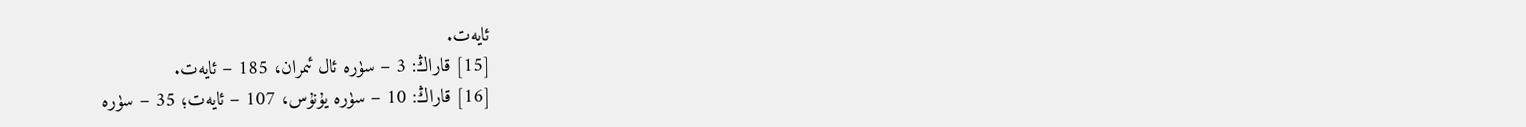ئايەت.
[15] قاراڭ: 3 – سۈرە ئال ئىمران، 185 – ئايەت.
[16] قاراڭ: 10 – سۈرە يۇنۇس، 107 – ئايەت؛ 35 – سۈرە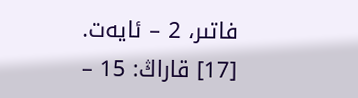فاتىر، 2 – ئايەت.
[17] قاراڭ: 15 –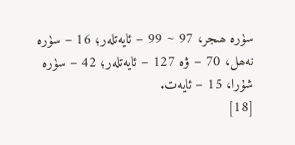سۈرە ھىجر، 97 ~ 99 – ئايەتلەر؛ 16 – سۈرە نەھل، 70 – ۋە 127 – ئايەتلەر؛ 42 – سۈرە شۇرا، 15 – ئايەت.
[18]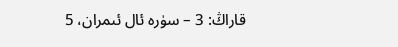قاراڭ: 3 – سۈرە ئال ئىمران، 5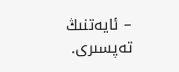– ئايەتنىڭ تەپسىرى.